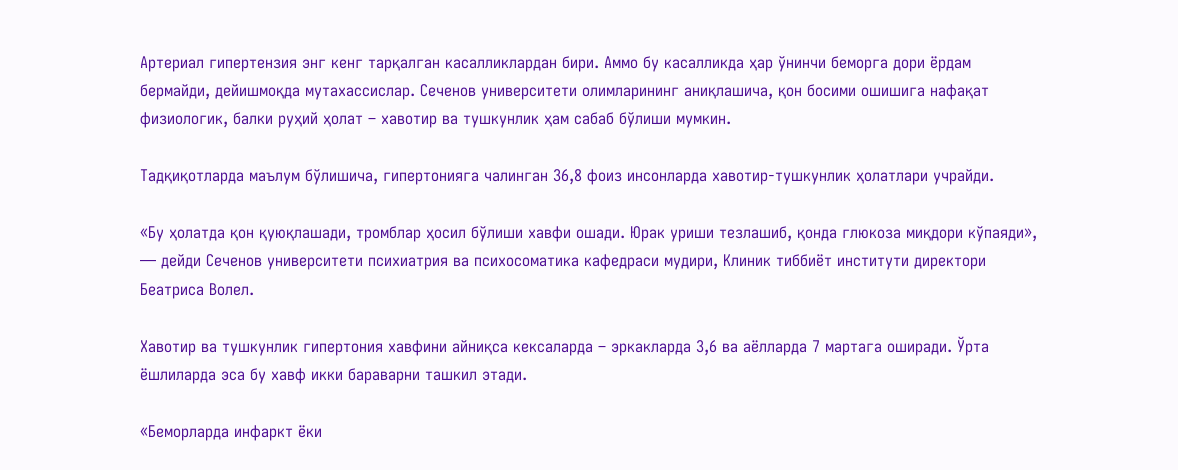Артериал гипертензия энг кенг тарқалган касалликлардан бири. Аммо бу касалликда ҳар ўнинчи беморга дори ёрдам бермайди, дейишмоқда мутахассислар. Сеченов университети олимларининг аниқлашича, қон босими ошишига нафақат физиологик, балки руҳий ҳолат – хавотир ва тушкунлик ҳам сабаб бўлиши мумкин.

Тадқиқотларда маълум бўлишича, гипертонияга чалинган 36,8 фоиз инсонларда хавотир-тушкунлик ҳолатлари учрайди.

«Бу ҳолатда қон қуюқлашади, тромблар ҳосил бўлиши хавфи ошади. Юрак уриши тезлашиб, қонда глюкоза миқдори кўпаяди», — дейди Сеченов университети психиатрия ва психосоматика кафедраси мудири, Клиник тиббиёт институти директори Беатриса Волел.

Хавотир ва тушкунлик гипертония хавфини айниқса кексаларда – эркакларда 3,6 ва аёлларда 7 мартага оширади. Ўрта ёшлиларда эса бу хавф икки бараварни ташкил этади.

«Беморларда инфаркт ёки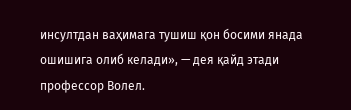инсултдан ваҳимага тушиш қон босими янада ошишига олиб келади», — дея қайд этади профессор Волел.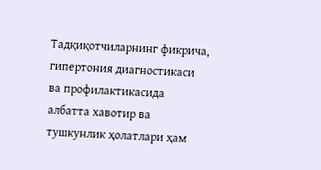Тадқиқотчиларнинг фикрича, гипертония диагностикаси ва профилактикасида албатта хавотир ва тушкунлик ҳолатлари ҳам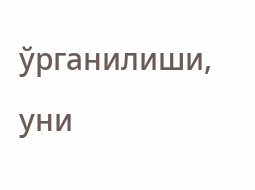ўрганилиши, уни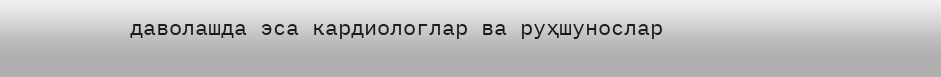даволашда эса кардиологлар ва руҳшунослар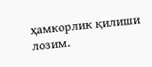ҳамкорлик қилиши лозим.